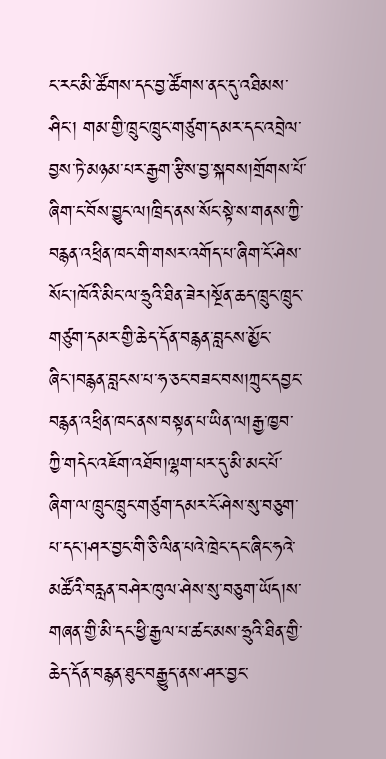ང་རང་མི་ཚོགས་དང་བྱ་ཚོགས་ནང་དུ་འཐིམས་ཤིང་། གམ་གྱི་ཁྲུང་ཁྲུང་གཙུག་དམར་དང་འབྲེལ་བྱས་ཏེ་མཉམ་པར་རྒྱག་རྩིས་བྱ་སྐབས།གྲོགས་པོ་ཞིག་ང་བོས་བྱུང་ལ།ཁྲིད་ནས་སོང་སྟེ་ས་གནས་ཀྱི་བརྙན་འཕྲིན་ཁང་གི་གསར་འགོད་པ་ཞིག་ངོ་ཤེས་སོང་།ཁོའི་མིང་ལ་ཧྲུའི་ཐིན་ཟེར།སྔོན་ཆད་ཁྲུང་ཁྲུང་གཙུག་དམར་གྱི་ཆེད་དོན་བརྙན་བླངས་མྱོང་ཞིང་།བརྙན་བླངས་པ་ཧ་ཅང་བཟང་བས།ཀྲུང་དབྱང་བརྙན་འཕྲིན་ཁང་ནས་བསྟན་པ་ཡིན་ལ།རྒྱ་ཁྱབ་ཀྱི་གདེང་འཇོག་འཐོབ།ལྷག་པར་དུ་མི་མང་པོ་ཞིག་ལ་ཁྲུང་ཁྲུང་གཙུག་དམར་ངོ་ཤེས་སུ་བཅུག་པ་དང་།ཤར་བྱང་གི་ཅི་ལིན་པའེ་ཁྲེང་དང་ཞིང་ཧའེ་མཚོའི་བརླན་བཤེར་ཁུལ་ཤེས་སུ་བཅུག་ཡོད།ས་གཞན་གྱི་མི་དང་ཕྱི་རྒྱལ་པ་ཚང་མས་ཧྲུའི་ཐིན་གྱི་ཆེད་དོན་བརྙན་ཐུང་བརྒྱུད་ནས་ཤར་བྱང་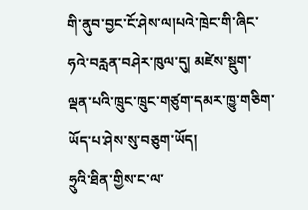གི་ནུབ་བྱང་ངོ་ཤེས་ལ།པའེ་ཁྲེང་གི་ཞིང་ཧའེ་བརླན་བཤེར་ཁུལ་དུ། མཛེས་སྡུག་ལྡན་པའི་ཁྲུང་ཁྲུང་གཙུག་དམར་ཁྱུ་གཅིག་ཡོད་པ་ཤེས་སུ་བཅུག་ཡོད།
ཧྲུའི་ཐིན་གྱིས་ང་ལ་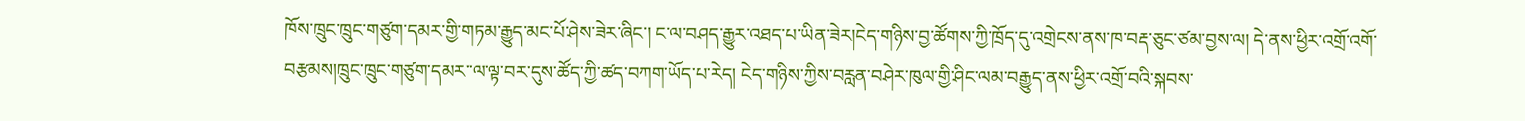ཁོས་ཁྲུང་ཁྲུང་གཙུག་དམར་གྱི་གཏམ་རྒྱུད་མང་པོ་ཤེས་ཟེར་ཞིང་། ང་ལ་བཤད་རྒྱུར་འཐད་པ་ཡིན་ཟེར།ངེད་གཉིས་བྱ་ཚོགས་ཀྱི་ཁྲོད་དུ་འགྲེངས་ནས་ཁ་བརྡ་ཅུང་ཙམ་བྱས་ལ། དེ་ནས་ཕྱིར་འགྲོ་འགོ་བརྩམས།ཁྲུང་ཁྲུང་གཙུག་དམར་་ལ་ལྟ་བར་དུས་ཚོད་ཀྱི་ཚད་བཀག་ཡོད་པ་རེད། ངེད་གཉིས་ཀྱིས་བརླན་བཤེར་ཁུལ་གྱི་ཤིང་ལམ་བརྒྱུད་ནས་ཕྱིར་འགྲོ་བའི་སྐབས་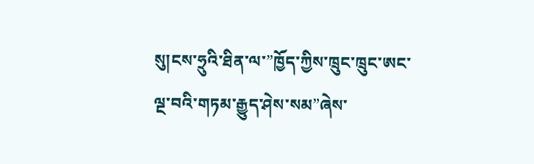སུ།ངས་ཧྲུའི་ཐིན་ལ་”ཁྱོད་ཀྱིས་ཁྲུང་ཁྲུང་ཨང་ལྔ་བའི་གཏམ་རྒྱུད་ཤེས་སམ”ཞེས་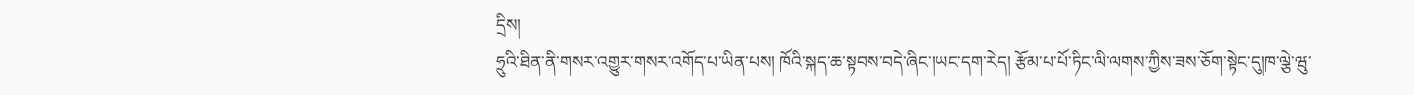དྲིས།
ཧྲུའི་ཐིན་ནི་གསར་འགྱུར་གསར་འགོད་པ་ཡིན་པས། ཁོའི་སྐད་ཆ་སྟབས་བདེ་ཞིང་།ཡང་དག་རེད། རྩོམ་པ་པོ་ཏིང་ལི་ལགས་ཀྱིས་ཟས་ཅོག་སྟེང་དུ།ཁ་ལྕེ་ཝུ་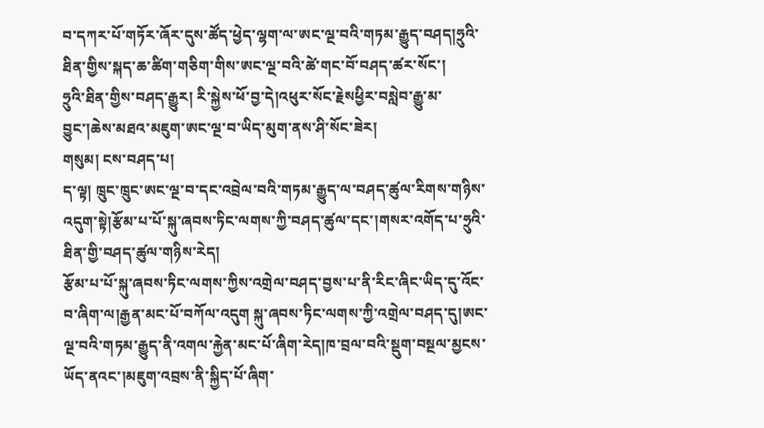བ་དཀར་པོ་གཏོར་ཞོར་དུས་ཚོད་ཕྱེད་ལྷག་ལ་ཨང་ལྔ་བའི་གཏམ་རྒྱུད་བཤད།ཧྲུའི་ཐིན་གྱིས་སྐད་ཆ་ཚིག་གཅིག་གིས་ཨང་ལྔ་བའི་ཚེ་གང་བོ་བཤད་ཚར་སོང་།
ཧྲུའི་ཐིན་གྱིས་བཤད་རྒྱུར། རི་སྐྱེས་ཕོ་བྱ་དེ།འཕུར་སོང་རྗེསཕྱིར་བསླེབ་རྒྱུ་མ་བྱུང་།ཆེས་མཐའ་མཇུག་ཨང་ལྔ་བ་ཡིད་མུག་ནས་ཤི་སོང་ཟེར།
གསུམ། ངས་བཤད་པ།
ད་ལྟ། ཁྲུང་ཁྲུང་ཨང་ལྔ་བ་དང་འབྲེལ་བའི་གཏམ་རྒྱུད་ལ་བཤད་ཚུལ་རིགས་གཉིས་འདུག་སྟེ།རྩོམ་པ་པོ་སྐུ་ཞབས་ཏིང་ལགས་ཀྱི་བཤད་ཚུལ་དང་།གསར་འགོད་པ་ཧྲུའི་ཐིན་གྱི་བཤད་ཚུལ་གཉིས་རེད།
རྩོམ་པ་པོ་སྐུ་ཞབས་ཏིང་ལགས་ཀྱིས་འགྲེལ་བཤད་བྱས་པ་ནི་རིང་ཞིང་ཡིད་དུ་འོང་བ་ཞིག་ལ།རྒྱན་མང་པོ་བཀོལ་འདུག སྐུ་ཞབས་ཏིང་ལགས་ཀྱི་འགྲེལ་བཤད་དུ།ཨང་ལྔ་བའི་གཏམ་རྒྱུད་ནི་འགལ་རྐྱེན་མང་པོ་ཞིག་རེད།ཁ་བྲལ་བའི་སྡུག་བསྔལ་མྱངས་ཡོད་ནའང་།མཇུག་འབྲས་ནི་སྐྱིད་པོ་ཞིག་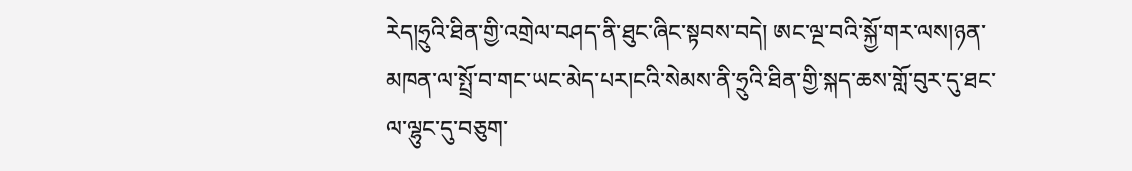རེད།ཧྲུའི་ཐིན་གྱི་འགྲེལ་བཤད་ནི་ཐུང་ཞིང་སྟབས་བདེ། ཨང་ལྔ་བའི་སྐྱོ་གར་ལས།ཉན་མཁན་ལ་སྤྲོ་བ་གང་ཡང་མེད་པར།ངའི་སེམས་ནི་ཧྲུའི་ཐིན་གྱི་སྐད་ཆས་གློ་བུར་དུ་ཐང་ལ་ལྷུང་དུ་བཅུག་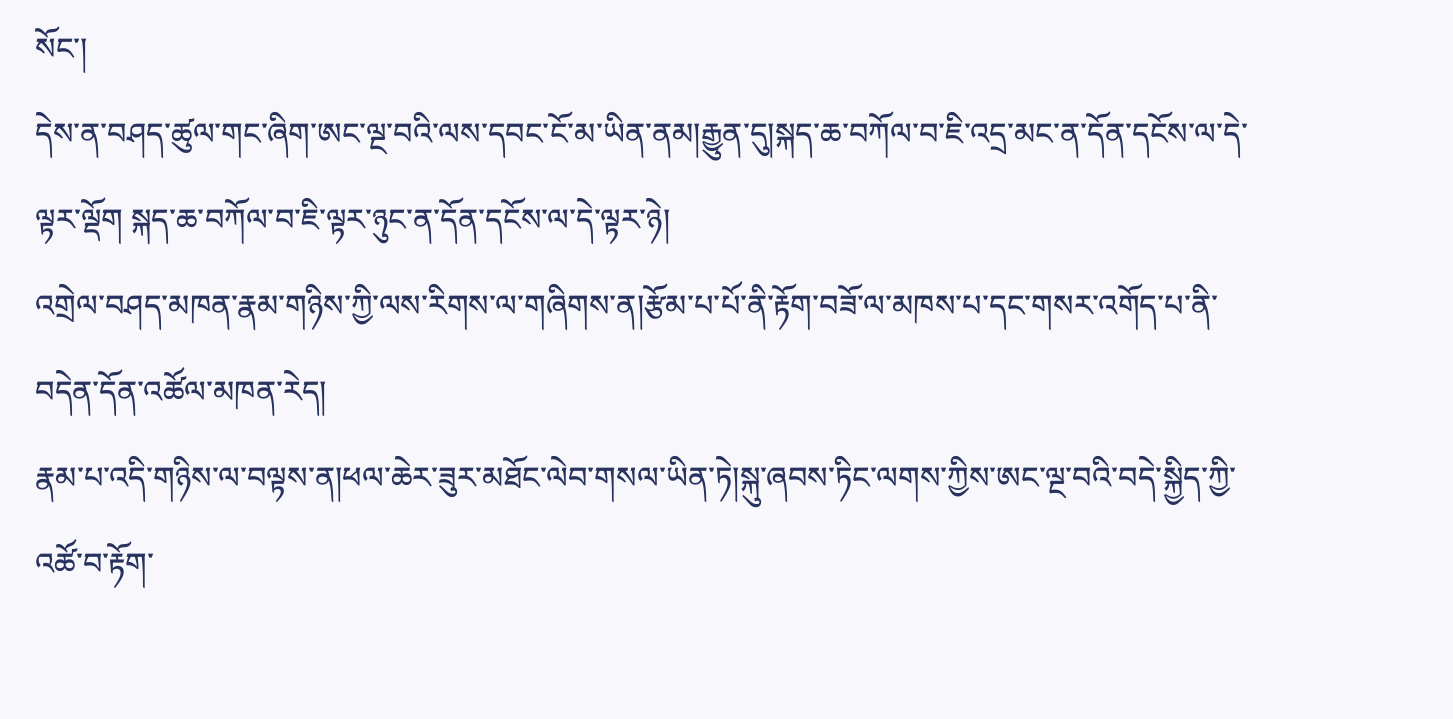སོང་།
དེས་ན་བཤད་ཚུལ་གང་ཞིག་ཨང་ལྔ་བའི་ལས་དབང་ངོ་མ་ཡིན་ནམ།རྒྱུན་དུ།སྐད་ཆ་བཀོལ་བ་ཇི་འདྲ་མང་ན་དོན་དངོས་ལ་དེ་ལྟར་ལྡོག སྐད་ཆ་བཀོལ་བ་ཇི་ལྟར་ཉུང་ན་དོན་དངོས་ལ་དེ་ལྟར་ཉེ།
འགྲེལ་བཤད་མཁན་རྣམ་གཉིས་ཀྱི་ལས་རིགས་ལ་གཞིགས་ན།རྩོམ་པ་པོ་ནི་རྟོག་བཟོ་ལ་མཁས་པ་དང་གསར་འགོད་པ་ནི་བདེན་དོན་འཚོལ་མཁན་རེད།
རྣམ་པ་འདི་གཉིས་ལ་བལྟས་ན།ཕལ་ཆེར་ཟུར་མཐོང་ལེབ་གསལ་ཡིན་ཏེ།སྐུ་ཞབས་ཏིང་ལགས་ཀྱིས་ཨང་ལྔ་བའི་བདེ་སྐྱིད་ཀྱི་འཚོ་བ་རྟོག་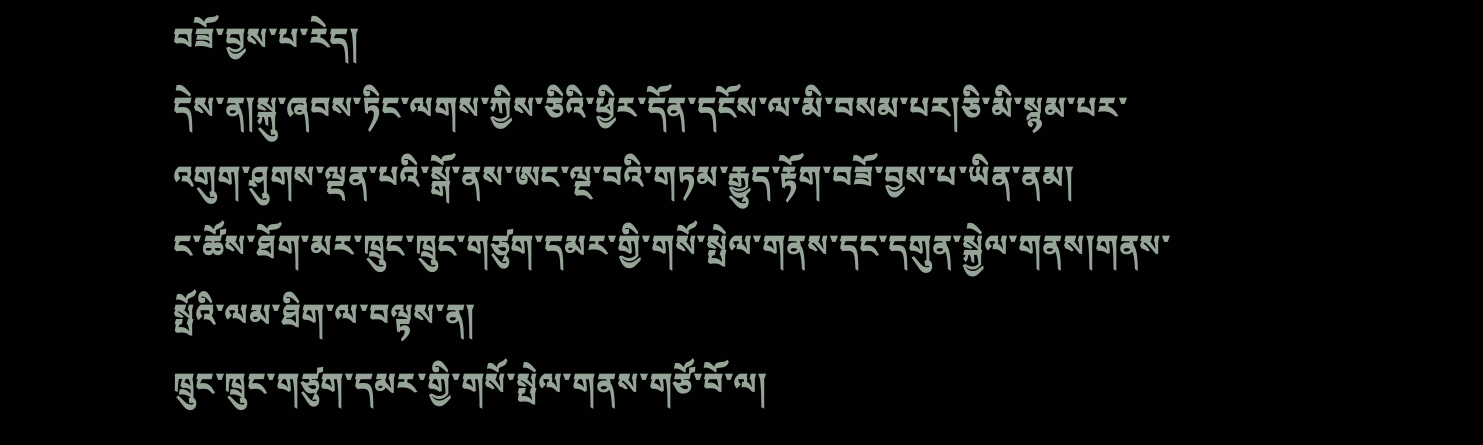བཟོ་བྱས་པ་རེད།
དེས་ན།སྐུ་ཞབས་ཏིང་ལགས་ཀྱིས་ཅིའི་ཕྱིར་དོན་དངོས་ལ་མི་བསམ་པར།ཅི་མི་སྙམ་པར་འགུག་ཤུགས་ལྡན་པའི་སྒོ་ནས་ཨང་ལྔ་བའི་གཏམ་རྒྱུད་རྟོག་བཟོ་བྱས་པ་ཡིན་ནམ།
ང་ཚོས་ཐོག་མར་ཁྲུང་ཁྲུང་གཙུག་དམར་གྱི་གསོ་སྤེལ་གནས་དང་དགུན་སྐྱེལ་གནས།གནས་སྤོའི་ལམ་ཐིག་ལ་བལྟས་ན།
ཁྲུང་ཁྲུང་གཙུག་དམར་གྱི་གསོ་སྤེལ་གནས་གཙོ་བོ་ལ།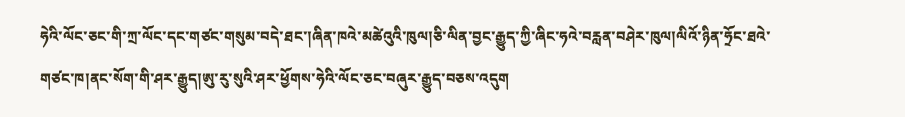ཧེའི་ལོང་ཅང་གི་ཀྲ་ལོང་དང་གཙང་གསུམ་བདེ་ཐང་།ཞིན་ཁའེ་མཚེའུའི་ཁུལ།ཅི་ལིན་བྱང་རྒྱུད་ཀྱི་ཞིང་ཧའེ་བརླན་བཤེར་ཁུལ།ལིའོ་ཉིན་ཧྲོང་ཐའེ་གཙང་ཁ།ནང་སོག་གི་ཤར་རྒྱུད།ཨུ་རུ་སུའི་ཤར་ཕྱོགས་ཧེའི་ལོང་ཅང་བཞུར་རྒྱུད་བཅས་འདུག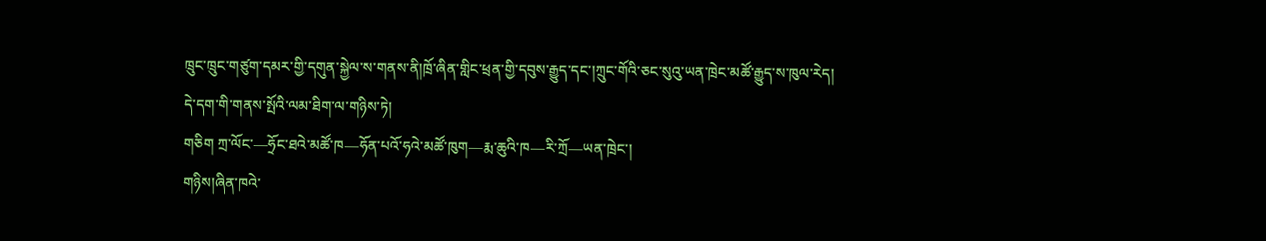ཁྲུང་ཁྲུང་གཙུག་དམར་གྱི་དགུན་སྐྱེལ་ས་གནས་ནི།ཁྲོ་ཞིན་གླིང་ཕྲན་གྱི་དབུས་རྒྱུད་དང་།ཀྲུང་གོའི་ཅང་སུའུ་ཡན་ཁྲེང་མཚོ་རྒྱུད་ས་ཁུལ་རེད།
དེ་དག་གི་གནས་སྤོའི་ལམ་ཐིག་ལ་གཉིས་ཏེ།
གཅིག ཀྲ་ལོང་—ཧྲོང་ཐའེ་མཚོ་ཁ—ཧོན་པའོ་ཧའེ་མཚོ་ཁུག—རྨ་ཆུའི་ཁ—རི་ཀྲོ—ཡན་ཁྲེང་།
གཉིས།ཞིན་ཁའེ་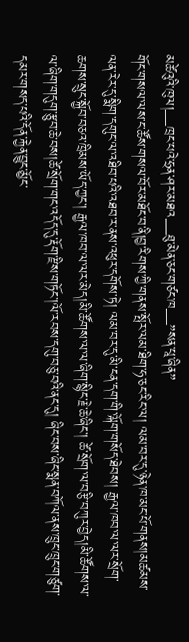མཚེའུའི་ཁུལ།—ཁྲང་པའེ་ཧྲན་ཤར་མཐའ—ཐུ་མེན་ཅང་གཙང་ཁ—”སན་པཱ་ཞིན”
གོང་གསལ་ལས་ང་ཚོས་གསལ་བོར་མཐོང་བ་ནི།བྱ་རིགས་ཀྱི་གནས་སྤོར་ལམ་ཐིག་ཧ་ཅང་རིང་ལ། ལམ་བར་དུ་ཉེན་ཁ་མང་པོ་གནས།མཚམས་ལན་རེར་དུ་སྨིག་དགུང་ལ་འཐིབ་པའི་འཐབ་ར་ནས་འཕུར་དགོས་ཏེ། ལམ་བར་དུ་མི་ངན་དག་གི་ལྐོག་གསོད་ཐེབས། རྒྱལ་ཁབ་ལ་ལར་སྲོག་ཆགས་སྲུང་སྐྱོབ་བཅའ་ཁྲིམས་ཡོད་ཀྱང་། རྒྱལ་ཁབ་ལ་ལར་མེད།མི་ཚོགས་ལ་ལ་ཞིག་སྙིང་རྗེ་ཆེ་ཞིང་། ཚེ་སྲོག་ལ་བརྩི་བཀུར་བྱེད།མི་ཚོགས་ལ་ལ་ཞིག་གདུག་རྩུབ་ཆེ་བས།ཚེ་སྲོག་གང་འདོད་དུ་རྡོག་རྫིས་གཏོང་།ལོ་རབས་དགུ་བཅུ་བའི་ནང་དུ། ཞིང་བས་ཞིང་སྨན་བཀོལ་ནས་ཁྲུང་ཁྲུང་གཙུག་དམར་གསད་པའི་དོན་རྐྱེན་བྱུང་མྱོང་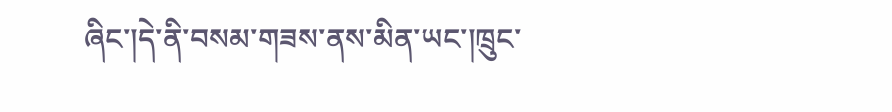ཞིང་།དེ་ནི་བསམ་གཟས་ནས་མིན་ཡང་།ཁྲུང་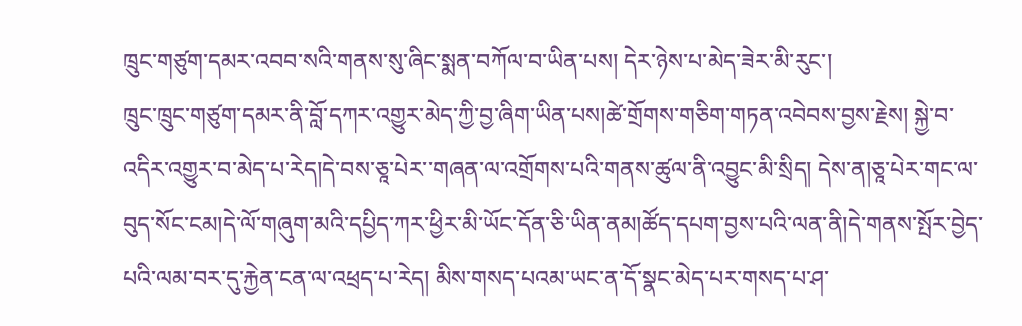ཁྲུང་གཙུག་དམར་འབབ་སའི་གནས་སུ་ཞིང་སྨན་བཀོལ་བ་ཡིན་པས། དེར་ཉེས་པ་མེད་ཟེར་མི་རུང་།
ཁྲུང་ཁྲུང་གཙུག་དམར་ནི་བློ་དཀར་འགྱུར་མེད་ཀྱི་བྱ་ཞིག་ཡིན་པས།ཚེ་གྲོགས་གཅིག་གཏན་འབེབས་བྱས་རྗེས། སྐྱེ་བ་འདིར་འགྱུར་བ་མེད་པ་རེད།དེ་བས་ཅཱ་པེར་་གཞན་ལ་འགྲོགས་པའི་གནས་ཚུལ་ནི་འབྱུང་མི་སྲིད། དེས་ན།ཅཱ་པེར་གང་ལ་བུད་སོང་ངམ།དེ་ལོ་གཞུག་མའི་དཔྱིད་ཀར་ཕྱིར་མི་ཡོང་དོན་ཅི་ཡིན་ནམ།ཚོད་དཔག་བྱས་པའི་ལན་ནི།དེ་གནས་སྤོར་བྱེད་པའི་ལམ་བར་དུ་རྐྱེན་ངན་ལ་འཕྲད་པ་རེད། མིས་གསད་པའམ་ཡང་ན་དོ་སྣང་མེད་པར་གསད་པ་ཤ་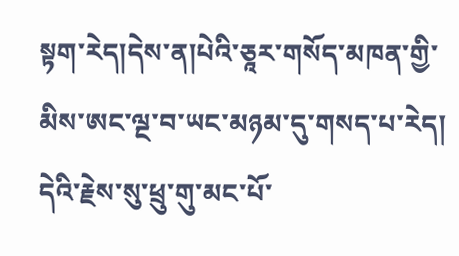སྟག་རེད།དེས་ན།པེའི་ཅཱར་གསོད་མཁན་གྱི་མིས་ཨང་ལྔ་བ་ཡང་མཉམ་དུ་གསད་པ་རེད། དེའི་རྗེས་སུ་ཕྲུ་གུ་མང་པོ་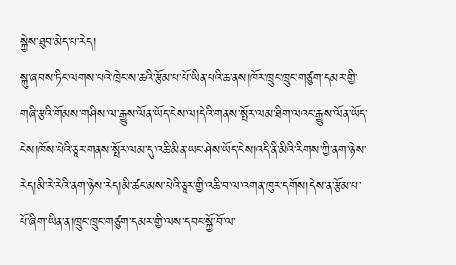སྐྱེས་ཐུབ་མེད་པ་རེད།
སྐུ་ཞབས་ཏིང་ལགས་པའེ་ཁྲེང་ས་ཆའི་རྩོམ་པ་པོ་ཡིན་པའི་ཆ་ནས།ཁོར་ཁྲུང་ཁྲུང་གཙུག་དམར་གྱི་གཞི་རྩའི་གོམས་གཤིས་ལ་རྒྱུས་ལོན་ཡོད་ངེས་ལ།དེའི་གནས་སྤོར་ལམ་ཐིག་ལའང་རྒྱུས་ལོན་ཡོད་ངེས།ཁོས་པེའི་ཅཱར་གནས་སྤོར་ལམ་དུ་འཆི་མིན་ཡང་ཤེས་ཡོད་ངེས།འདི་ནི་མིའི་རིགས་ཀྱི་ནག་ཉེས་རེད།མི་རེ་རེའི་ནག་ཉེས་རེད།མི་ཚང་མས་པེའི་ཅཱར་གྱི་འཆི་བ་ལ་འགན་ཁུར་དགོས།དེས་ན་རྩོམ་པ་པོ་ཞིག་ཡིན་ན།ཁྲུང་ཁྲུང་གཙུག་དམར་གྱི་ལས་དབང་སྐྱོ་བོ་ལ་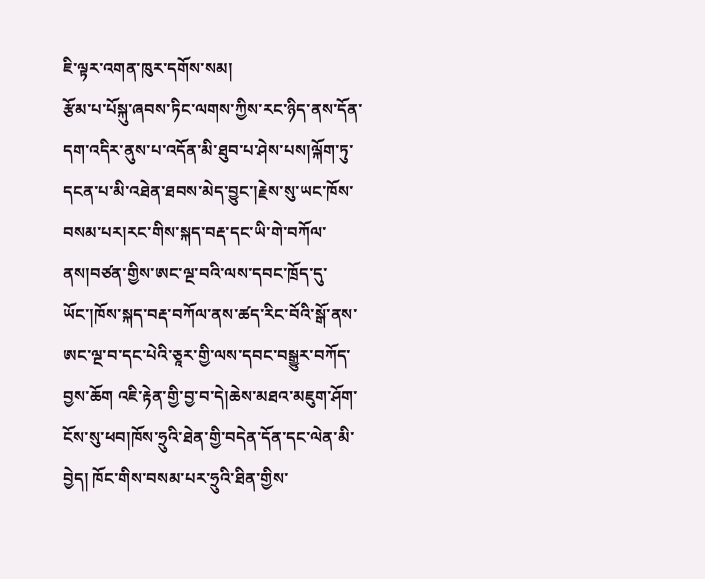ཇི་ལྟར་འགན་ཁུར་དགོས་སམ།
རྩོམ་པ་པོསྐུ་ཞབས་ཏིང་ལགས་ཀྱིས་རང་ཉིད་ནས་དོན་དག་འདིར་ནུས་པ་འདོན་མི་ཐུབ་པ་ཤེས་པས།ལྐོག་ཏུ་དངན་པ་མི་འཐེན་ཐབས་མེད་བྱུང་།རྗེས་སུ་ཡང་ཁོས་བསམ་པར།རང་གིས་སྐད་བརྡ་དང་ཡི་གེ་བཀོལ་ནས།བཙན་གྱིས་ཨང་ལྔ་བའི་ལས་དབང་ཁྲོད་དུ་ཡོང་།ཁོས་སྐད་བརྡ་བཀོལ་ནས་ཚད་རིང་བོའི་སྒོ་ནས་ཨང་ལྔ་བ་དང་པེའི་ཅཱར་གྱི་ལས་དབང་བསྒྱུར་བཀོད་བྱས་ཆོག འཇི་རྟེན་གྱི་བྱ་བ་དེ།ཆེས་མཐའ་མཇུག་ཤོག་ངོས་སུ་ཕབ།ཁོས་ཧྲུའི་ཐེན་གྱི་བདེན་དོན་དང་ལེན་མི་བྱེད། ཁོང་གིས་བསམ་པར་ཧྲུའི་ཐིན་གྱིས་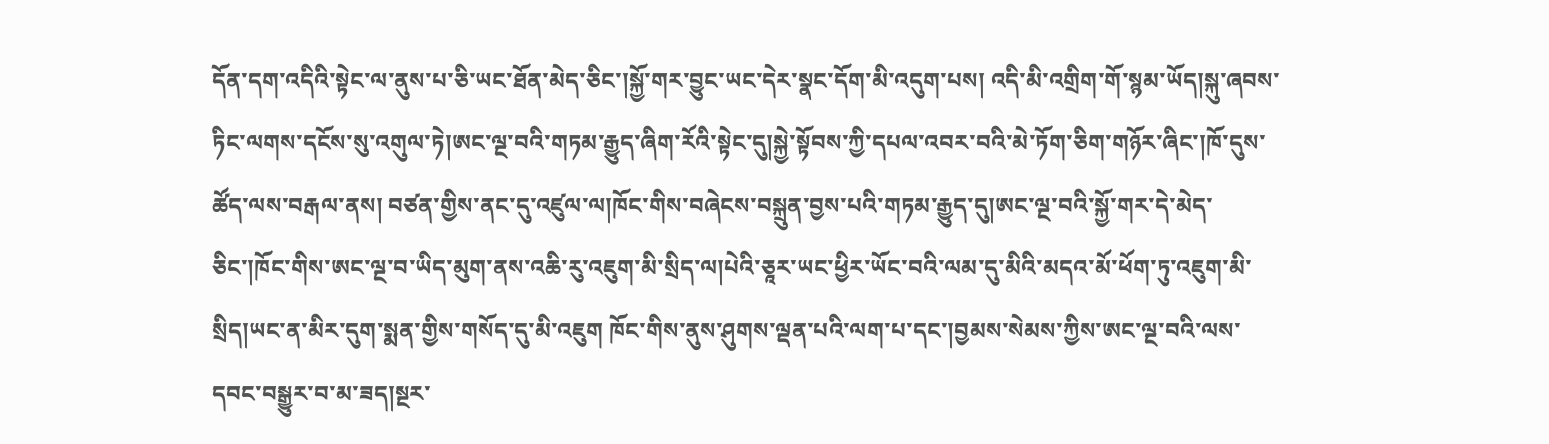དོན་དག་འདིའི་སྟེང་ལ་ནུས་པ་ཅི་ཡང་ཐོན་མེད་ཅིང་།སྐྱོ་གར་བྱུང་ཡང་དེར་སྣང་དོག་མི་འདུག་པས། འདི་མི་འགྲིག་གོ་སྙམ་ཡོད།སྐུ་ཞབས་ཏིང་ལགས་དངོས་སུ་འགུལ་ཏེ།ཨང་ལྔ་བའི་གཏམ་རྒྱུད་ཞིག་རོའི་སྟེང་དུ།སྐྱེ་སྟོབས་ཀྱི་དཔལ་འབར་བའི་མེ་ཏོག་ཅིག་གཉོར་ཞིང་།ཁོ་དུས་ཚོད་ལས་བརྒལ་ནས། བཙན་གྱིས་ནང་དུ་འཛུལ་ལ།ཁོང་གིས་བཞེངས་བསྐྲུན་བྱས་པའི་གཏམ་རྒྱུད་དུ།ཨང་ལྔ་བའི་སྐྱོ་གར་དེ་མེད་ཅིང་།ཁོང་གིས་ཨང་ལྔ་བ་ཡིད་མུག་ནས་འཆི་རུ་འཇུག་མི་སྲིད་ལ།པེའི་ཅཱར་ཡང་ཕྱིར་ཡོང་བའི་ལམ་དུ་མིའི་མདའ་མོ་ཕོག་ཏུ་འཇུག་མི་སྲིད།ཡང་ན་མིར་དུག་སྨན་གྱིས་གསོད་དུ་མི་འཇུག ཁོང་གིས་ནུས་ཤུགས་ལྡན་པའི་ལག་པ་དང་།བྱམས་སེམས་ཀྱིས་ཨང་ལྔ་བའི་ལས་དབང་བསྒྱུར་བ་མ་ཟད།སྔར་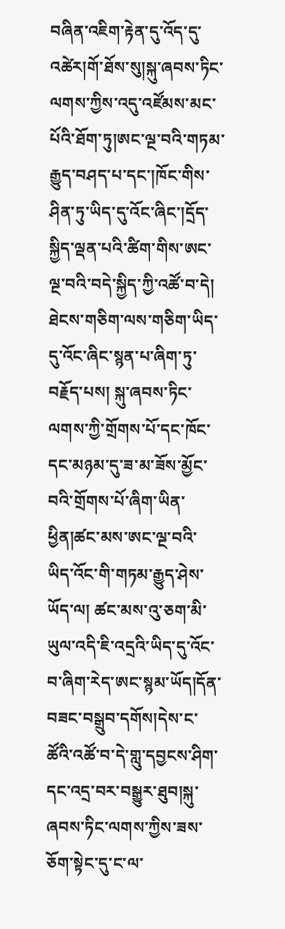བཞིན་འཇིག་རྟེན་དུ་འོད་དུ་འཚེར།གོ་ཐོས་སུ།སྐུ་ཞབས་ཏིང་ལགས་ཀྱིས་འདུ་འཛོམས་མང་པོའི་ཐོག་ཏུ།ཨང་ལྔ་བའི་གཏམ་རྒྱུད་བཤད་པ་དང་།ཁོང་གིས་ཤིན་ཏུ་ཡིད་དུ་འོང་ཞིང་།དྲོད་སྐྱིད་ལྡན་པའི་ཚིག་གིས་ཨང་ལྔ་བའི་བདེ་སྐྱིད་ཀྱི་འཚོ་བ་དེ། ཐེངས་གཅིག་ལས་གཅིག་ཡིད་དུ་འོང་ཞིང་སྙན་པ་ཞིག་ཏུ་བརྗོད་པས། སྐུ་ཞབས་ཏིང་ལགས་ཀྱི་གྲོགས་པོ་དང་ཁོང་དང་མཉམ་དུ་ཟ་མ་ཟོས་མྱོང་བའི་གྲོགས་པོ་ཞིག་ཡིན་ཕྱིན།ཚང་མས་ཨང་ལྔ་བའི་ཡིད་འོང་གི་གཏམ་རྒྱུད་ཤེས་ཡོད་ལ། ཚང་མས་འུ་ཅག་མི་ཡུལ་འདི་ཇི་འདྲའི་ཡིད་དུ་འོང་བ་ཞིག་རེད་ཨང་སྙམ་ཡོད།དོན་བཟང་བསྒྲུབ་དགོས།དེས་ང་ཚོའི་འཚོ་བ་དེ་གླུ་དབྱངས་ཤིག་དང་འདྲ་བར་བསྒྱུར་ཐུབ།སྐུ་ཞབས་ཏིང་ལགས་ཀྱིས་ཟས་ཅོག་སྟེང་དུ་ང་ལ་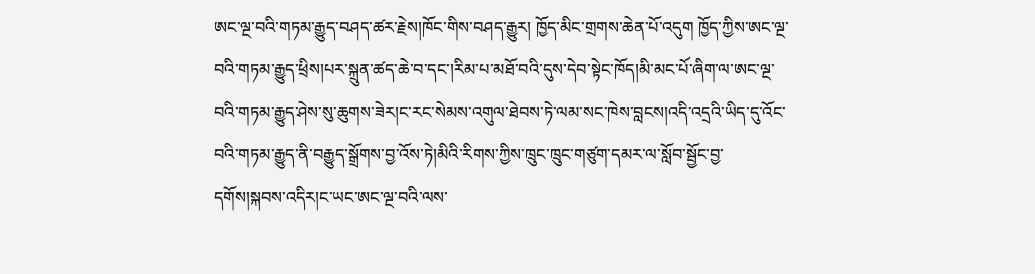ཨང་ལྔ་བའི་གཏམ་རྒྱུད་བཤད་ཚར་རྗེས།ཁོང་གིས་བཤད་རྒྱུར། ཁྱོད་མིང་གྲགས་ཆེན་པོ་འདུག ཁྱོད་ཀྱིས་ཨང་ལྔ་བའི་གཏམ་རྒྱུད་ཕྲིས།པར་སྐྲུན་ཚད་ཆེ་བ་དང་།རིམ་པ་མཐོ་བའི་དུས་དེབ་སྟེང་ཁོད།མི་མང་པོ་ཞིག་ལ་ཨང་ལྔ་བའི་གཏམ་རྒྱུད་ཤེས་སུ་ཆུགས་ཟེར།ང་རང་སེམས་འགུལ་ཐེབས་ཏེ་ལམ་སང་ཁེས་བླངས།འདི་འདྲའི་ཡིད་དུ་འོང་བའི་གཏམ་རྒྱུད་ནི་བརྒྱུད་སྒྲོགས་བྱ་འོས་ཏེ།མིའི་རིགས་ཀྱིས་ཁྲུང་ཁྲུང་གཙུག་དམར་ལ་སློབ་སྦྱོང་བྱ་དགོས།སྐབས་འདིར།ང་ཡང་ཨང་ལྔ་བའི་ལས་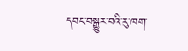དབང་བསྒྱུར་བའི་རུ་ཁག་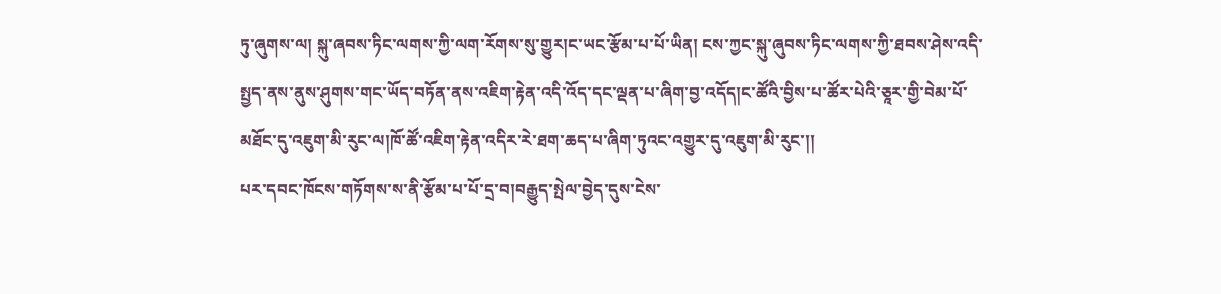ཏུ་ཞུགས་ལ། སྐུ་ཞབས་ཏིང་ལགས་ཀྱི་ལག་རོགས་སུ་གྱུར།ང་ཡང་རྩོམ་པ་པོ་ཡིན། ངས་ཀྱང་སྐུ་ཞུབས་ཏིང་ལགས་ཀྱི་ཐབས་ཤེས་འདི་སྤྱད་ནས་ནུས་ཤུགས་གང་ཡོད་བཏོན་ནས་འཇིག་རྟེན་འདི་འོད་དང་ལྡན་པ་ཞིག་བྱ་འདོད།ང་ཚོའི་བྱིས་པ་ཚོར་པེའི་ཅཱར་གྱི་བེམ་པོ་མཐོང་དུ་འཇུག་མི་རུང་ལ།ཁོ་ཚོ་འཇིག་རྟེན་འདིར་རེ་ཐག་ཆད་པ་ཞིག་ཏུའང་འགྱུར་དུ་འཇུག་མི་རུང་།།
པར་དབང་ཁོངས་གཏོགས་ས་ནི་རྩོམ་པ་པོ་དྲ་བ།བརྒྱུད་སྤེལ་བྱེད་དུས་ངེས་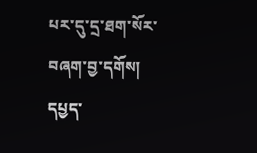པར་དུ་དྲ་ཐག་སོར་བཞག་བྱ་དགོས།
དཔྱད་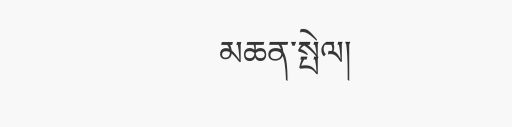མཆན་སྤེལ།